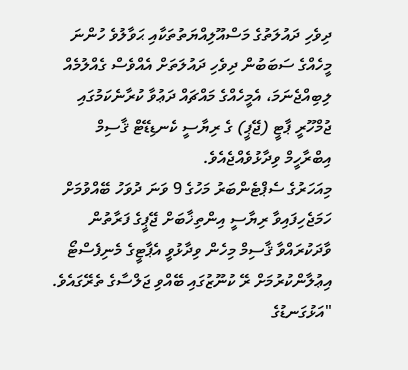ދިވެހި ދައުލަތުގެ މަސްއޫލިއްޔަތުތަކާއި ޙަވާލުވެ ހުންނަ މީހެއްގެ ސަބަބުން ދިވެހި ދައުލަތަށް އެއްވެސް ގެއްލުމެއް ލިބިއްޖެނަމަ، އެމީހެއްގެ މައްޗައް ދަޢުވާ ކުރާނެކަމުގައި ޖުމްހޫރީ ޕާޓީ (ޖޭޕީ) ގެ ރިޔާސީ ކެނޑިޑޭޓް ޤާސިމް އިބްރާހީމް ވިދާޅުވެއްޖެއެވެ.
މިއަހަރުގެ ސެޕްޓެންބަރު މަހުގެ 9 ވަނަ ދުވަހު ބޭއްވުމަށް ހަމަޖެހިފައިވާ ރިޔާސީ އިންތިޚާބަށް ޖޭޕީގެ ފަރާތުން ވާދަކުރައްވާ ޤާސިމް މިހެން ވިދާޅުވީ އެޕާޓީގެ މެނިފެސްޓޯ އިޢުލާންކުރުމަށް ރޭ ކުނޫޒުގައި ބޭއްވި ޖަލްސާގެ ތެރޭގައެވެ.
"އަޅުގަނޑުގެ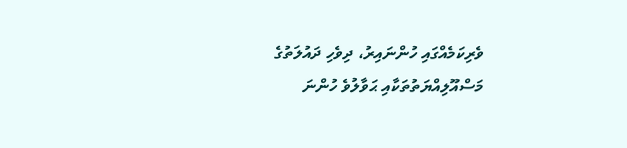ވެރިކަމެއްގައި ހުންނައިރު، ދިވެހި ދައުލަތުގެ މަސްއޫލިއްޔަތުތަކާއި ޙަވާލުވެ ހުންނަ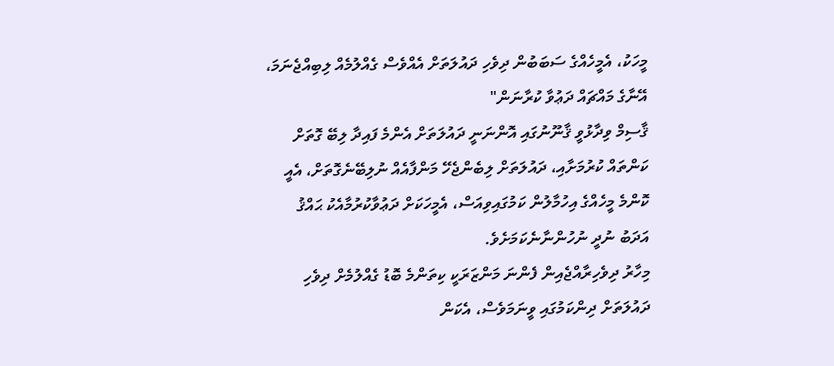މީހަކު، އެމީހެއްގެ ސަބަބުން ދިވެހި ދައުލަތަށް އެއްވެސް ގެއްލުމެއް ލިބިއްޖެނަމަ، އޭނާގެ މައްޗައް ދަޢުވާ ކުރާނަން"
ޤާސިމް ވިދާޅުވީ ޤާނޫނުގައި އޮންނަނީ ދައުލަތަށް އެންމެ ފައިދާ ލިބޭ ގޮތަށް ކަންތައް ކުރުމަށާއި، ދައުލަތަށް ލިބެންޖެހޭ މަންފާއެއް ނުލިބޭނެގޮތަށް، އެއީ ކޮންމެ މީހެއްގެ އިހުމާލުން ކަމުގައިވިއަސް، އެމީހަކަށް ދަޢުވާކުރުމާއެކު ޙައްޤު އަދަބު ނުދީ ނުހުންނާނެކަމަށެވެ.
މިހާރު ދިވެހިރާއްޖެއިން ފެންނަ މަންޒަރަކީ ކިތަންމެ ބޮޑު ގެއްލުމެށް ދިވެހި ދައުލަތަށް ދިންކަމުގައި ވީނަމަވެސް، އެކަން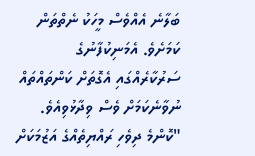ބަލާނެ އެއްވެސް މީހަކު ނެތްތަން ކަމަށެވެ. އެމަނިކުފާނުގެ ސަރުކާރެއްގައި އެގޮތަށް ކަންތައްތައް ނުވާނެކަމަށް ވެސް ވިދާޅުވިއެވެ.
"ކޮންމެ ދިވެހި ރައްޔިތެއްގެ އަޒުމަކަށް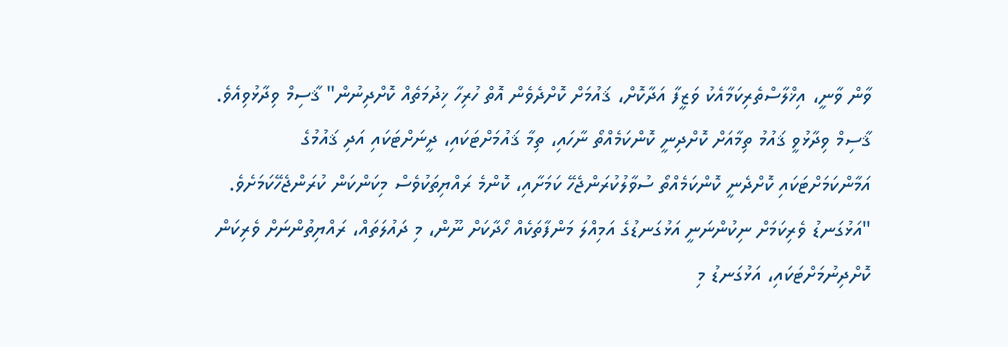ވާން ވާނީ، އިޚްލާސްތެރިކަމާއެކު ވަޒީފާ އަދާކޮށް، ޤައުމަށް ކޮށްދެވެން އޮތް ހުރިހާ ޚިދުމަތެއް ކޮށްދިނުން" ޤާސިމް ވިދާޅުވިއެވެ.
ޤާސިމް ވިދާޅުވީ ޤައުމު ތިމާއަށް ކޮށްދިނީ ކޮންކަމެއްތޯ ނާހައި، ތިމާ ޤައުމަށްޓަކައި، ދީނަށްޓަކައި އަދި ޤައުމުގެ އަމާންކަމަށްޓަކައި ކޮށްދެނީ ކޮންކަމެއްތޯ ސުވާލުކުރަންޖެހޭ ކަމަށާއި، ކޮންމެ ރައްޔިތަކުވެސް މިކަންކަން ކުރަންޖެހޭކަމަށެވެ.
"އަޅުގަނޑު ވެރިކަމަށް ނިކުންނަނީ އަޅުގަނޑުގެ އަމިއްލަ މަންފާތަކެއް ހޯދާކަށް ނޫން، މި ދައުލަތައް، ރައްޔިތުންނަށް ވެރިކަން ކޮށްދިނުމަށްޓަކައި، އަޅުގަނޑު މި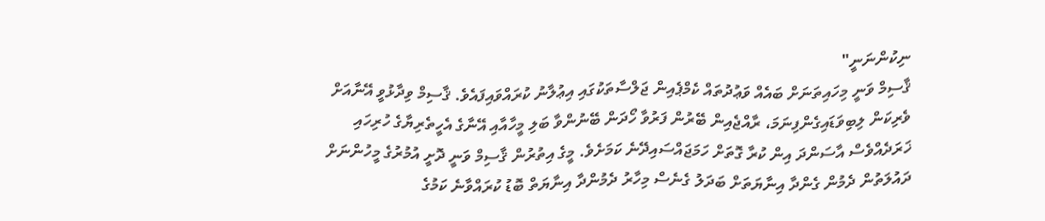ނިކުންނަނީ"
ޤާސިމް ވަނީ މިހައިތަނަށް ބައެއް ވަޢުދުތައް ކެމްޕެއިން ޖަލްސާތަކުގައި އިޢުލާނު ކުރައްވައިފައެވެ. ޤާސިމް ވިދާޅުވީ އޭނާއަށް ވެރިކަން ލިބިވަޑައިގެންފިނަމަ، ރާއްޖެއިން ބޭރުން ފަރުވާ ހޯދަން ބޭނުންވާ ބަލި މީހާއާއި އޭނާގެ އެހީތެރިޔާގެ ހުރިހައި ޚަރަދެއްވެސް އާސަންދަ އިން ކުރާ ގޮތަށް ހަމަޖައްސައިދޭނެ ކަމަށެވެ. މީގެ އިތުރުން ޤާސިމް ވަނީ ދޮށީ އުމުރުގެ މީހުންނަށް ދައުލަތުން ދެމުން ގެންދާ އިނާޔަތަށް ބަދަލު ގެނެސް މިހާރު ދެމުންދާ އިނާޔަތް ބޮޑު ކުރައްވާނެ ކަމުގެ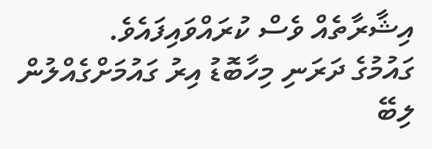އިޝާރާތެއް ވެސް ކުރައްވައިފައެވެ.
ގައުމުގެ ދަރަނި މިހާބޮޑު އިރު ގައުމަށްގެއްލުން ލިބޭ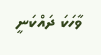ވާހަކަ ދައްކަނީ